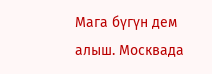Мага бүгүн дем алыш. Москвада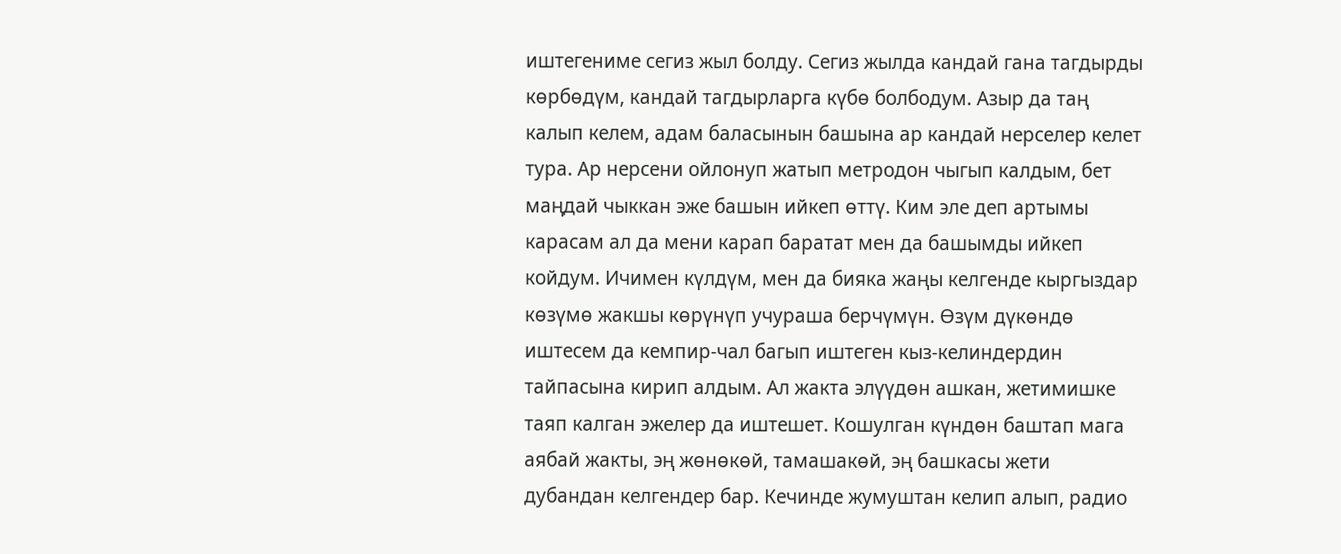иштегениме сегиз жыл болду. Сегиз жылда кандай гана тагдырды көрбөдүм, кандай тагдырларга күбө болбодум. Азыр да таң калып келем, адам баласынын башына ар кандай нерселер келет тура. Ар нерсени ойлонуп жатып метродон чыгып калдым, бет маңдай чыккан эже башын ийкеп өттү. Ким эле деп артымы карасам ал да мени карап баратат мен да башымды ийкеп койдум. Ичимен күлдүм, мен да бияка жаңы келгенде кыргыздар көзүмө жакшы көрүнүп учураша берчүмүн. Өзүм дүкөндө иштесем да кемпир-чал багып иштеген кыз-келиндердин тайпасына кирип алдым. Ал жакта элүүдөн ашкан, жетимишке таяп калган эжелер да иштешет. Кошулган күндөн баштап мага аябай жакты, эң жөнөкөй, тамашакөй, эң башкасы жети дубандан келгендер бар. Кечинде жумуштан келип алып, радио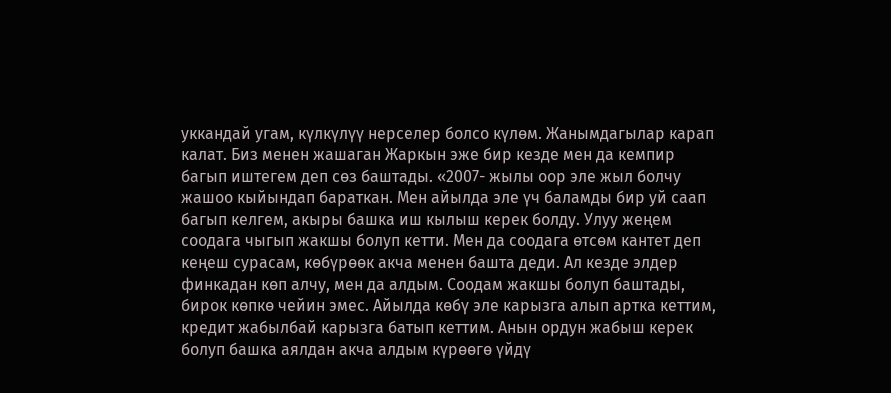уккандай угам, күлкүлүү нерселер болсо күлөм. Жанымдагылар карап калат. Биз менен жашаган Жаркын эже бир кезде мен да кемпир багып иштегем деп сөз баштады. «2007- жылы оор эле жыл болчу жашоо кыйындап бараткан. Мен айылда эле үч баламды бир уй саап багып келгем, акыры башка иш кылыш керек болду. Улуу жеңем соодага чыгып жакшы болуп кетти. Мен да соодага өтсөм кантет деп кеңеш сурасам, көбүрөөк акча менен башта деди. Ал кезде элдер финкадан көп алчу, мен да алдым. Соодам жакшы болуп баштады, бирок көпкө чейин эмес. Айылда көбү эле карызга алып артка кеттим, кредит жабылбай карызга батып кеттим. Анын ордун жабыш керек болуп башка аялдан акча алдым күрөөгө үйдү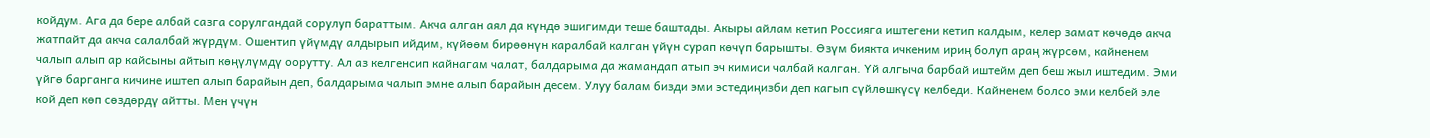койдум. Ага да бере албай сазга сорулгандай сорулуп бараттым. Акча алган аял да күндө эшигимди теше баштады. Акыры айлам кетип Россияга иштегени кетип калдым, келер замат көчөдө акча жатпайт да акча салалбай жүрдүм. Ошентип үйүмдү алдырып ийдим, күйөөм бирөөнүн каралбай калган үйүн сурап көчүп барышты. Өзүм биякта ичкеним ириң болуп араң жүрсөм, кайненем чалып алып ар кайсыны айтып көңүлүмдү оорутту. Ал аз келгенсип кайнагам чалат, балдарыма да жамандап атып эч кимиси чалбай калган. Үй алгыча барбай иштейм деп беш жыл иштедим. Эми үйгө барганга кичине иштеп алып барайын деп, балдарыма чалып эмне алып барайын десем. Улуу балам бизди эми эстедиңизби деп кагып сүйлөшкүсү келбеди. Кайненем болсо эми келбей эле кой деп көп сөздөрдү айтты. Мен үчүн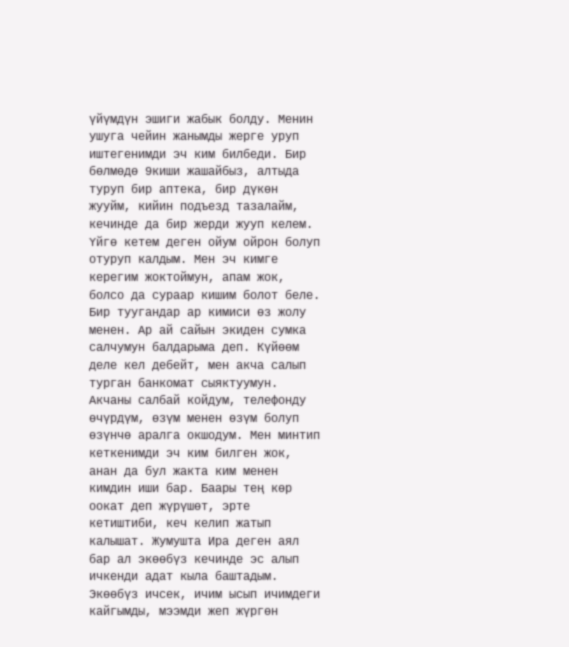үйүмдүн эшиги жабык болду. Менин ушуга чейин жанымды жерге уруп иштегенимди эч ким билбеди. Бир бөлмөдө 9киши жашайбыз, алтыда туруп бир аптека, бир дүкөн жууйм, кийин подъезд тазалайм, кечинде да бир жерди жууп келем. Үйгө кетем деген ойум ойрон болуп отуруп калдым. Мен эч кимге керегим жоктоймун, апам жок, болсо да сураар кишим болот беле. Бир туугандар ар кимиси өз жолу менен. Ар ай сайын экиден сумка салчумун балдарыма деп. Күйөөм деле кел дебейт, мен акча салып турган банкомат сыяктуумун. Акчаны салбай койдум, телефонду өчүрдүм, өзүм менен өзүм болуп өзүнчө аралга окшодум. Мен минтип кеткенимди эч ким билген жок, анан да бул жакта ким менен кимдин иши бар. Баары тең көр оокат деп жүрүшөт, эрте кетиштиби, кеч келип жатып калышат. Жумушта Ира деген аял бар ал экөөбүз кечинде эс алып ичкенди адат кыла баштадым. Экөөбүз ичсек, ичим ысып ичимдеги кайгымды, мээмди жеп жүргөн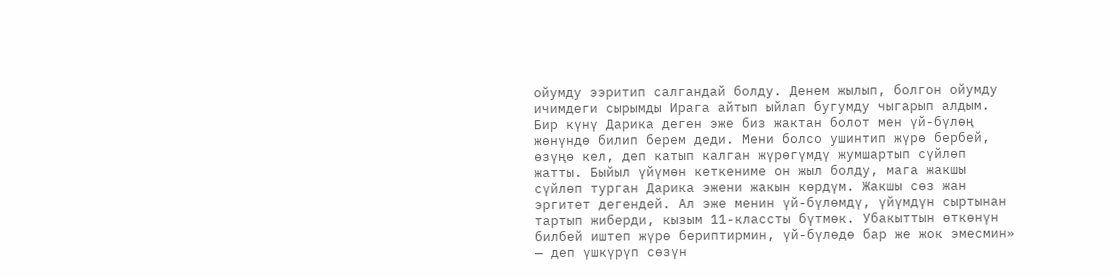ойумду ээритип салгандай болду. Денем жылып, болгон ойумду ичимдеги сырымды Ирага айтып ыйлап бугумду чыгарып алдым. Бир күнү Дарика деген эже биз жактан болот мен үй-бүлөң жөнүндө билип берем деди. Мени болсо ушинтип жүрө бербей, өзүңө кел, деп катып калган жүрөгүмдү жумшартып сүйлөп жатты. Быйыл үйүмөн кеткениме он жыл болду, мага жакшы сүйлөп турган Дарика эжени жакын көрдүм. Жакшы сөз жан эргитет дегендей. Ал эже менин үй-бүлөмдү, үйүмдүн сыртынан тартып жиберди, кызым 11-классты бүтмөк. Убакыттын өткөнүн билбей иштеп жүрө бериптирмин, үй-бүлөдө бар же жок эмесмин» — деп үшкүрүп сөзүн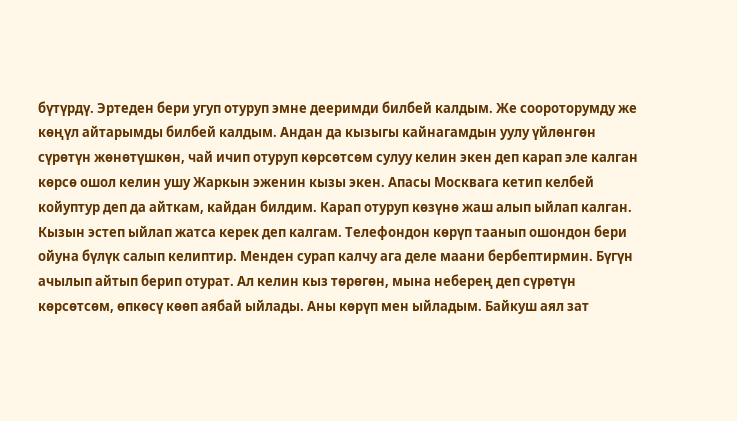бүтүрдү. Эртеден бери угуп отуруп эмне дееримди билбей калдым. Же соороторумду же көңүл айтарымды билбей калдым. Андан да кызыгы кайнагамдын уулу үйлөнгөн сүрөтүн жөнөтүшкөн, чай ичип отуруп көрсөтсөм сулуу келин экен деп карап эле калган көрсө ошол келин ушу Жаркын эженин кызы экен. Апасы Москвага кетип келбей койуптур деп да айткам, кайдан билдим. Карап отуруп көзүнө жаш алып ыйлап калган. Кызын эстеп ыйлап жатса керек деп калгам. Телефондон көрүп таанып ошондон бери ойуна бүлүк салып келиптир. Менден сурап калчу ага деле маани бербептирмин. Бүгүн ачылып айтып берип отурат. Ал келин кыз төрөгөн, мына неберең деп сүрөтүн көрсөтсөм, өпкөсү көөп аябай ыйлады. Аны көрүп мен ыйладым. Байкуш аял зат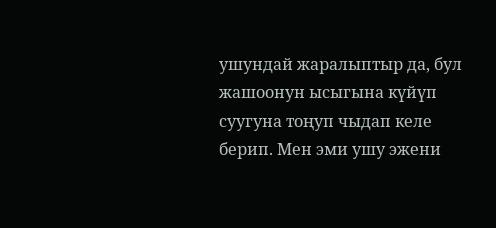ушундай жаралыптыр да, бул жашоонун ысыгына күйүп суугуна тоңуп чыдап келе берип. Мен эми ушу эжени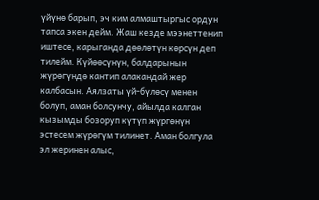үйүнө барып, эч ким алмаштыргыс ордун тапса экен дейм. Жаш кезде мээнеттенип иштесе, карыганда дөөлөтүн көрсүн деп тилейм. Күйөөсүнүн, балдарынын жүрөгүндө кантип алакандай жер калбасын. Аялзаты үй-бүлөсү менен болуп, аман болсунчу, айылда калган кызымды бозоруп күтүп жүргөнүн эстесем жүрөгүм тилинет. Аман болгула эл жеринен алыс,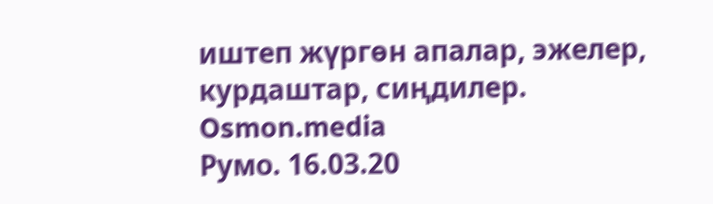иштеп жүргөн апалар, эжелер, курдаштар, сиңдилер.
Osmon.media
Румо. 16.03.20